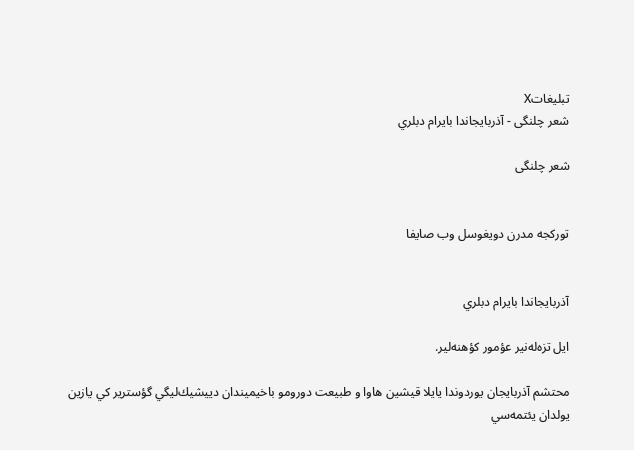تبليغاتX
شعر چلنگی - آذربايجاندا بايرام دبلري

شعر چلنگی


تورکجه مدرن دويغوسل وب صايفا


آذربايجاندا بايرام دبلري

ايل تزه‌له‌نير عؤمور كؤهنه‌لير.

محتشم آذربايجان يوردوندا يايلا قيشين هاوا و طبيعت دورومو باخيميندان دييشيك‌ليگي گؤسترير كي يازين يولدان يئتمه‌سي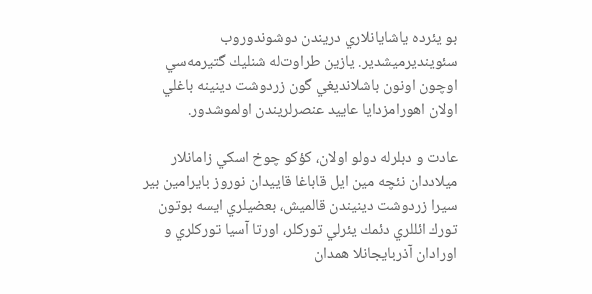بو يئرده ياشايانلاري دريندن دوشوندوروب سئوينديرميشدير. يازين طراوت‌له شنليك گتيرمه‌سي اوچون اونون باشلانديغي گون زردوشت دينينه باغلي اولان اهورامزدايا عاييد عنصرلريندن اولموشدور.

عادت و دبلرله دولو اولان، كؤكو چوخ اسكي زامانلار ميلاددان نئچه مين ايل قاباغا قاييدان نوروز بايرامين بير سيرا زردوشت دينيندن قالميش، بعضيلري ايسه بوتون تورك ائللري دئمك يئرلي توركلر، اورتا آسيا توركلري و اورادان آذربايجانلا همدان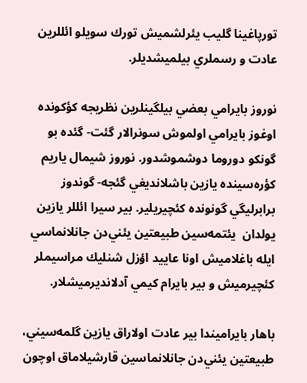تورپاغينا گليب يئرلشميش تورك سويلو ائللرين عادت و رسملري بيلميشديلر.

نوروز بايرامي بعضي بيلگينلرين نظريجه كؤكونده اوغوز بايرامي اولموش سونرالار گئت- گئده بو گونكو دوروما دوشموشدور. نوروز شيمال ياريم كؤره‌سينده يازين باشلانديغي گئجه- گوندوز برابرليگي گونونده كئچيريلير. بير سيرا ائللر يازين يولدان  يئتمه‌سين طبيعتين يئني‌دن جانلانماسي ايله باغلاميش اونا عاييد اؤزل شنليك مراسيملر كئچيرميش و بير بايرام كيمي آدلانديرميشلار.

باهار بايراميندا بير عادت اولاراق يازين گلمه‌سيني، طبيعتين يئني‌دن جانلانماسين قارشيلاماق اوچون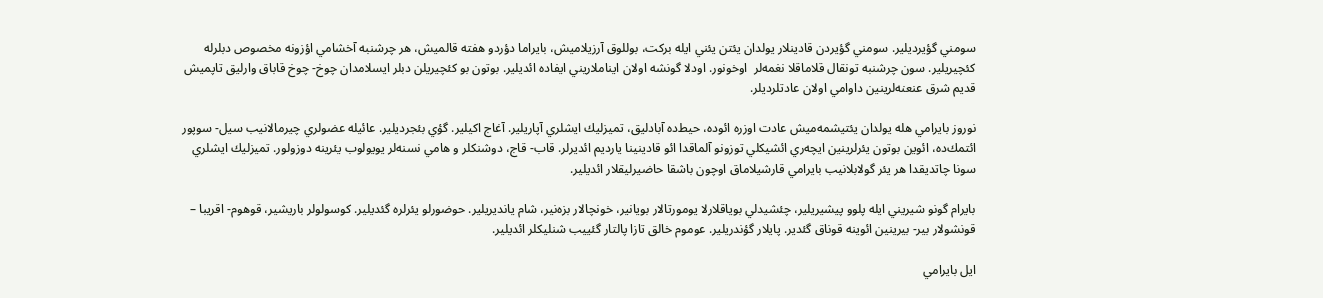سومني گؤيرديلير. سومني گؤيردن قادينلار يولدان يئتن يئني ايله بركت، بوللوق آرزيلاميش، بايراما دؤردو هفته قالميش، هر چرشنبه آخشامي اؤزونه مخصوص دبلرله كئچيريلير. سون چرشنبه تونقال قلاماقلا نغمه‌لر  اوخونور. اودلا گونشه اولان ايناملاريني ايفاده ائديلير. بوتون بو كئچيريلن دبلر ايسلامدان چوخ- چوخ قاباق وارليق تاپميش قديم شرق عنعنه‌لرينين داوامي اولان عادتلرديلر.

نوروز بايرامي هله يولدان يئتيشمه‌ميش عادت اوزره ائوده، حيط‌ده آبادليق، تميزليك ايشلري آپاريلير. آغاج اكيلير. گؤي بئجرديلير. عائيله عضولري چيرمالانيب سيل- سوپور ائتمك‌ده، ائوين بوتون يئرلرينين ايچه‌ري ائشيكلي توزونو آلماقدا ائو قادينينا يارديم ائديرلر. قاب- قاج، دوشنكلر و هامي نسنه‌لر يويولوب يئرينه دوزولور. تميزليك ايشلري سونا چاتديقدا هر يئر گولابلانيب بايرامي قارشيلاماق اوچون باشقا حاضيرليقلار ائديلير.

بايرام گونو شيريني ايله پلوو پيشيريلير، چئشيدلي بوياقلارلا يومورتالار بويانير، خونچالار بزه‌نير، شام يانديريلير. حوضورلو يئرلره گئديلير. كوسولولر باريشير، قوهوم- اقريبا – قونشولار بير- بيرينين ائوينه قوناق گئدير. پايلار گؤندريلير. عوموم خالق تازا پالتار گئييب شنليكلر ائديلير.

ايل بايرامي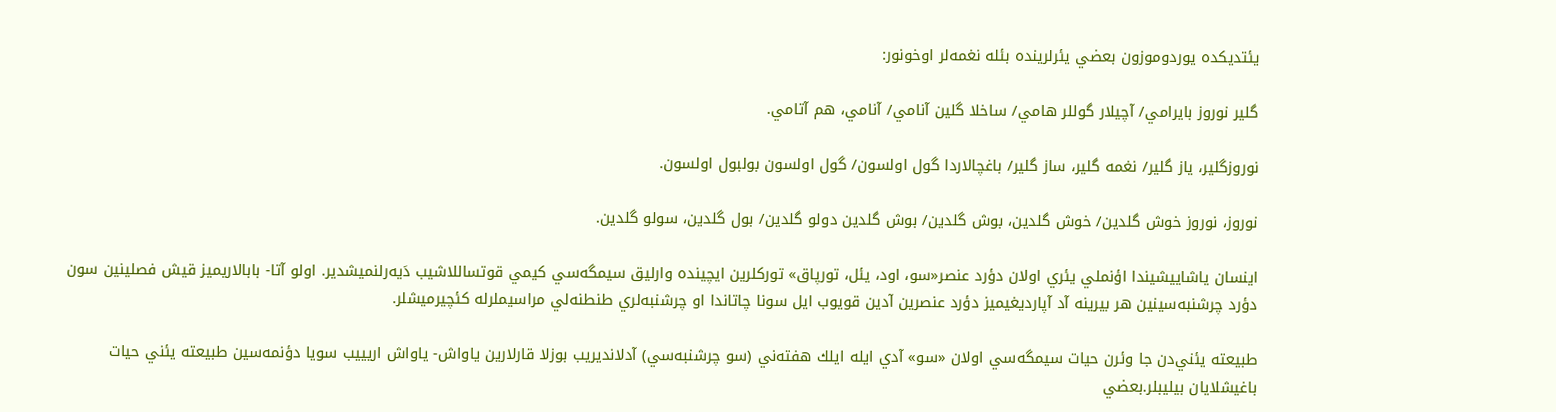يئتديكده يوردوموزون بعضي يئرلرينده بئله نغمه‌لر اوخونور:

گلير نوروز بايرامي/ آچيلار گوللر هامي/ ساخلا گلين آنامي/ آنامي، هم آتامي.

نوروزگلير، ياز گلير/ نغمه گلير، ساز گلير/ باغچالاردا گول اولسون/ گول اولسون بولبول اولسون.

نوروز، نوروز خوش گلدين/ خوش گلدين، بوش گلدين/ بوش گلدين دولو گلدين/ بول گلدين، سولو گلدين.

اينسان ياشاييشيندا اؤنملي يئري اولان دؤرد عنصر«سو، اود، يئل، تورپاق» توركلرين ايچينده وارليق سيمگه‌سي كيمي قوتساللاشيب دَيه‌رلنميشدير. اولو آتا- بابالاريميز قيش فصلينين سون دؤرد چرشنبه‌سينين هر بيرينه آد آپارديغيميز دؤرد عنصرين آدين قويوب ايل سونا چاتاندا او چرشنبه‌لري طنطنه‌لي مراسيملرله كئچيرميشلر.

طبيعته يئني‌دن جا وئرن حيات سيمگه‌سي اولان «سو» آدي ايله ايلك هفته‌ني (سو چرشنبه‌سي) آدلانديريب بوزلا قارلارين ياواش- ياواش اريييب سويا دؤنمه‌سين طبيعته يئني حيات باغيشلايان بيليبلر.بعضي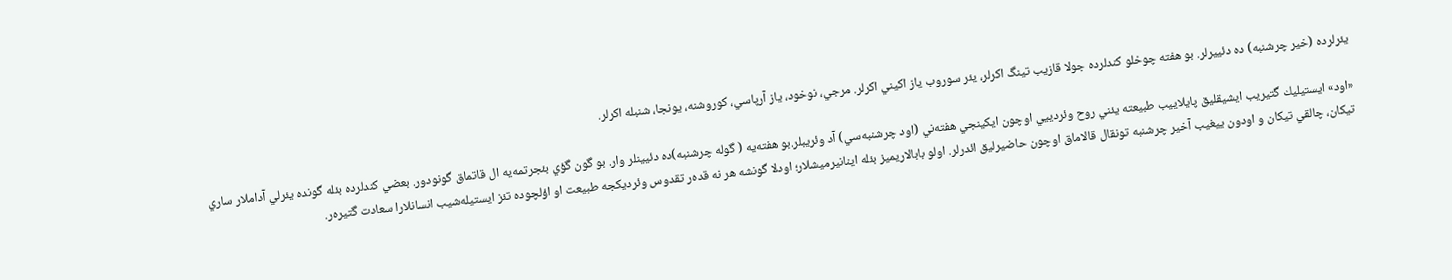يئرلرده (خير چرشنبه) ده دئييرلر. بو هفته چوخلو كندلرده جولا قازيب تينگ اكرلر، يئر سوروب ياز اكيني اكرلر. مرجي، نوخود، ياز آرپاسي، كوروشنه، يونجا، شنبله اكرلر.

«اود» ايستيليك گتيريب ايشيقليق پايلاييب طبيعته يئني روح وئردييي اوچون ايكينجي هفته‌ني (اود چرشنبه‌سي) آد وئريبلر.بو هفته‌يه ( گوله چرشنبه)ده دئيينلر وار. بو گون گؤي بئجرتمه‌يه ال قاتماق گونودور. بعضي كندلرده بئله گونده يئرلي آداملار ساري تيكان، چالقي تيكان و اودون ييغيب آخير چرشنبه تونقال قالاماق اوچون حاضيرليق ائدرلر. اولو بابالاريميز بئله اينانيرميشلار؛ اود‌لا گونشه هر نه قده‌ر تقدوس وئرديكجه طبيعت او اؤلچوده تئز ايستيله‌شيب انسانلارا سعادت گتيره‌ر.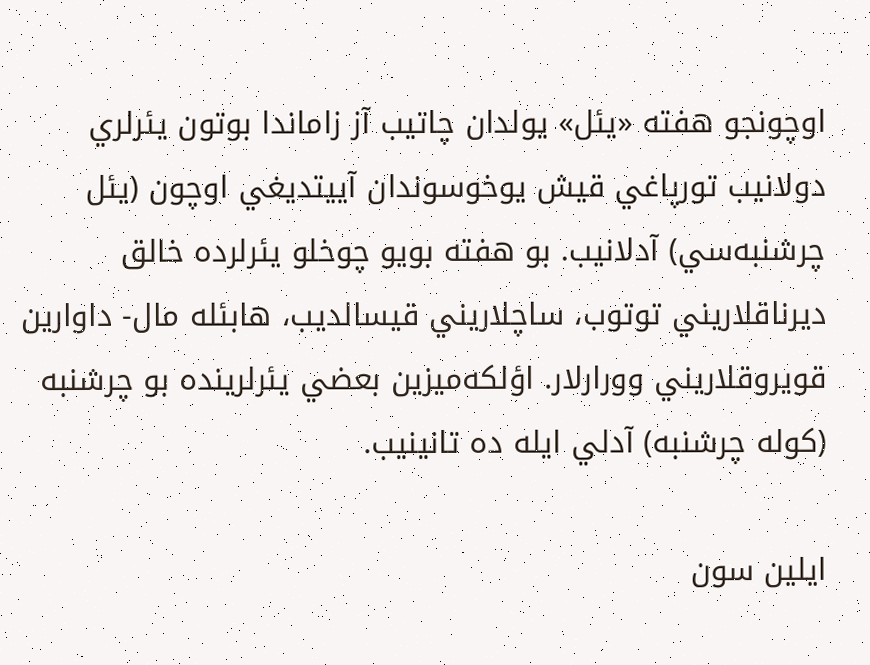اوچونجو هفته «يئل» يولدان چاتيب آز زاماندا بوتون يئرلري دولانيب تورپاغي قيش يوخوسوندان آييتديغي اوچون (يئل چرشنبه‌سي) آدلانيب. بو هفته بويو چوخلو يئرلرده خالق ديرناقلاريني توتوب، ساچلاريني قيسالديب، هابئله مال- داوارين قويروقلاريني وورارلار. اؤلكه‌ميزين بعضي يئرلرينده بو چرشنبه (كوله چرشنبه) آدلي ايله ده تانينيب.

ايلين سون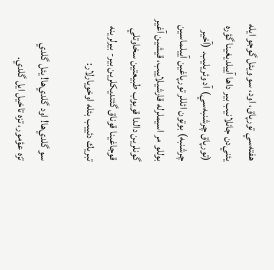هفته‌سي تورپاق، اود، سو ويئل گوجو ايله يئني‌دن جانلانيب بير داها آييلديغينا گؤره (تورپاق چرشنبه‌سي) آد وئريليب. (آخير چرشنبه) بوتون ائللر تورپاغين آييلماسين بوللو مر اسيملرله قارشيلاييب، قيشين آغير گونلرين دالدا قويوب طبيعتين سخاوتلي قوجاغينا قوناق گئتديكلرين بير- بيرلرينه تبريك دئييب بئله اوخويارلار:

سو گلدي‌ها! اود گلدي‌ها! يئل گلدي              تزه عؤمور، تزه تاخيل ايل گلدي.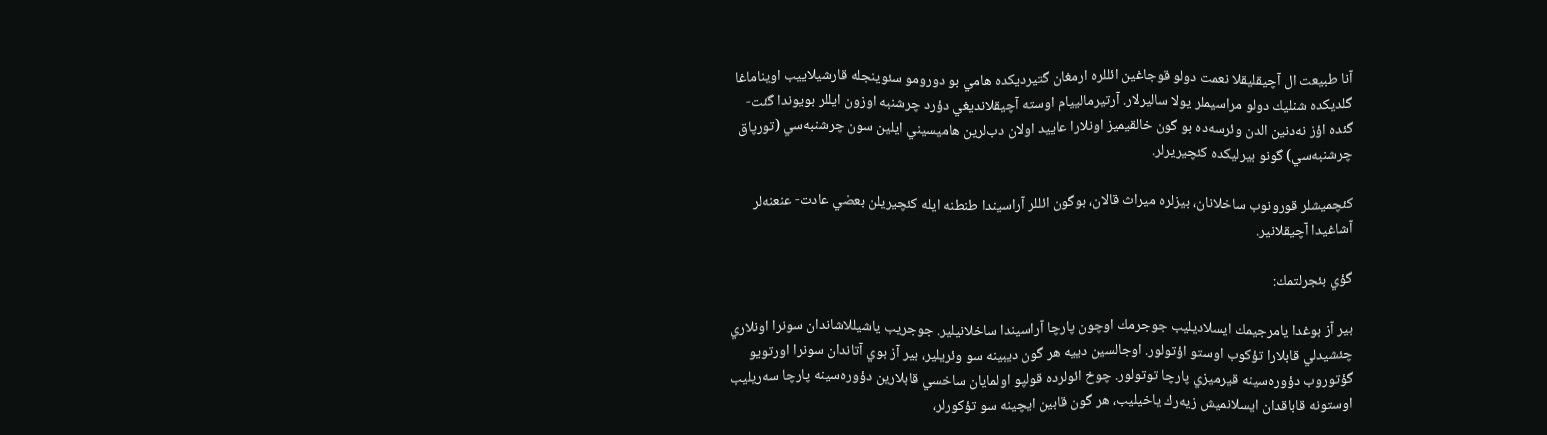آنا طبيعت ال آچيقليقلا نعمت دولو قوجاغين ائللره ارمغان گتيرديكده هامي بو دورومو سئوينجله قارشيلاييب اويناماغا گلديكده شنليك دولو مراسيملر يولا ساليرلار. آرتيرمالييام اوسته آچيقلانديغي دؤرد چرشنبه اوزون ايللر بويوندا گئت- گئده اؤز نه‌دنين الدن وئرسه‌ده بو گون خالقيميز اونلارا عاييد اولان دب‌لرين هاميسيني ايلين سون چرشنبه‌سي (تورپاق چرشنبه‌سي) گونو بيرليكده كئچيريرلر.

كئچميشلر قورونوب ساخلانان، بيزلره ميراث قالان، بوگون ائللر آراسيندا طنطنه ايله كئچيريلن بعضي عادت- عنعنه‌لر آشاغيدا آچيقلانير.

گؤي بئجرلتمك:

بير آز بوغدا يامرجيمك ايسلاديليب جوجرمك اوچون پارچا آراسيندا ساخلانيلير. جوجريب ياشيللاشاندان سونرا اونلاري چئشيدلي قابلارا تؤكوب اوستو اؤتولور. اوجالسين دييه هر گون ديبينه سو وئريلير، بير آز بوي آتاندان سونرا اورتويو گؤتوروب دؤوره‌سينه قيرميزي پارچا توتولور. چوخ ائولرده قولپو اولمايان ساخسي قابلارين دؤوره‌سينه پارچا سه‌ريليب اوستونه قاباقدان ايسلانميش زيه‌رك ياخيليب، هر گون قابين ايچينه سو تؤكورلر،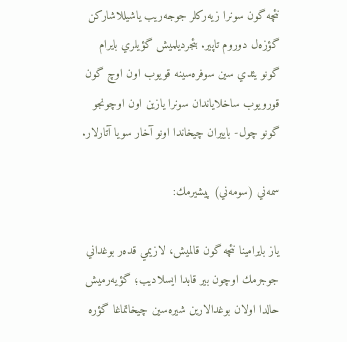نئچه گون سونرا زيه‌ركلر جوجه‌ريب ياشيللاشاركن گؤزه‌ل دوروم تاپير. بئجرديلميش گؤيلري بايرام گونو يئدي سين سوفره‌سينه قويوب اون اوچ گون قورويوب ساخلاياندان سونرا يازين اون اوچونجو گونو چول- باييران چيخاندا اونو آخار سويا آتارلار.

سمه‌ني (سومه‌ني) پيشيرمك:

ياز بايرامينا نئچه گون قالميش، لازيمي قده‌ر بوغداني جوجرمك اوچون بير قابدا ايسلاديب؛ گؤيه‌رميش حالدا اولان بوغدالارين شيره‌سين چيخاتماغا گؤره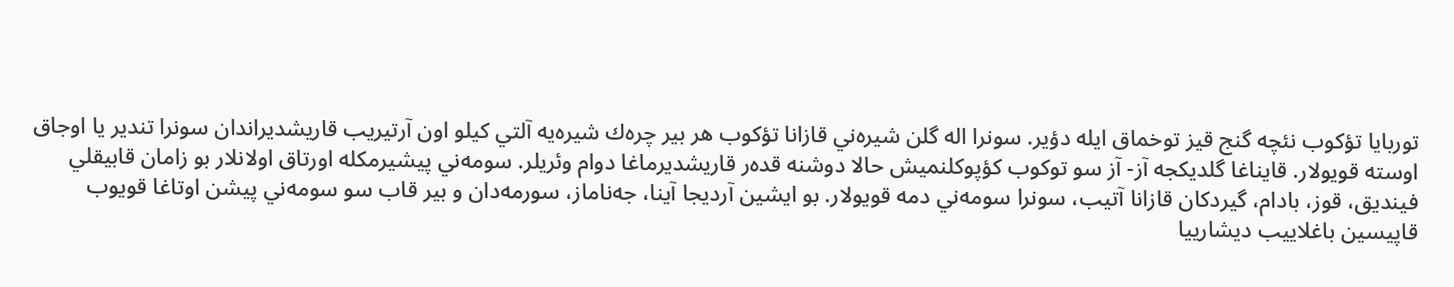توربايا تؤكوب نئچه گنج قيز توخماق ايله دؤير. سونرا اله گلن شيره‌ني قازانا تؤكوب هر بير چره‌ك شيره‌يه آلتي كيلو اون آرتيريب قاريشديراندان سونرا تندير يا اوجاق اوسته قويولار. قايناغا گلديكجه آز- آز سو توكوب كؤپوكلنميش حالا دوشنه قده‌ر قاريشديرماغا دوام وئريلر. سومه‌ني پيشيرمكله اورتاق اولانلار بو زامان قابيقلي فينديق، قوز، بادام، گيردكان قازانا آتيب، سونرا سومه‌ني دمه قويولار. بو ايشين آرديجا آينا، جه‌ناماز، سورمه‌دان و بير قاب سو سومه‌ني‌ پيشن اوتاغا قويوب قاپيسين باغلاييب ديشارييا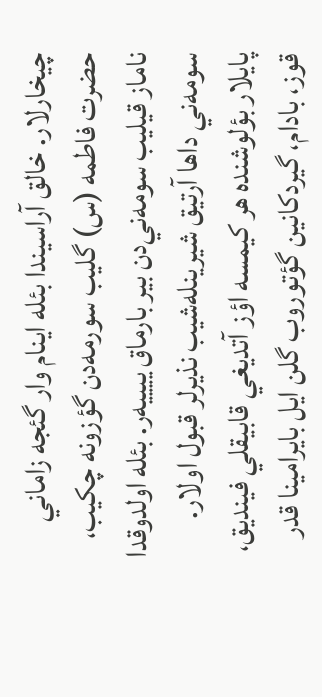چيخارلار. خالق آراسيندا بئله اينام وار گئجه زاماني حضرت فاطمه (س) گليب سورمه‌دن گؤزونه چكيب، ناماز قيليب سومه‌ني‌دن بير بارماق ييييه‌ر. بئله اولدوقدا سومه‌ني داها آرتيق شيرينله‌شيب نذيرلر قبول اولار. پايلار بؤلوشنده هر كيمسه اؤز آتديغي قابيقلي فينديق، قوز، بادام، گيردكانين گؤتوروب گلن ايل بايرامينا قدر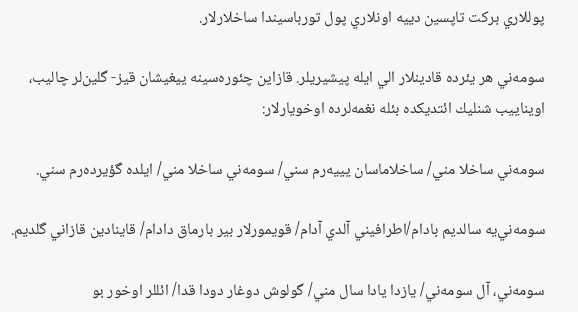پوللاري بركت تاپسين دييه اونلاري پول تورباسيندا ساخلارلار.

سومه‌ني هر يئرده قادينلار الي ايله پيشيريلر. قازاين چئوره‌سينه ييغيشان قيز- گلين‌لر چاليب، اويناييب شنليك ائتديكده بئله نغمه‌لرده اوخويارلار:

سومه‌ني ساخلا مني/ ساخلاماسان يييه‌‌رم سني/ سومه‌ني ساخلا مني/ ايلده گؤيرده‌رم سني.

سومه‌ني‌يه سالديم بادام/اطرافيني آلدي آدام/ قويمورلار بير بارماق دادام/ قاينادين قازاني گلديم.

سومه‌ني، آل سومه‌ني/ يازدا يادا سال مني/ گولوش دوغار دودا قدا/ ائللر اوخور بو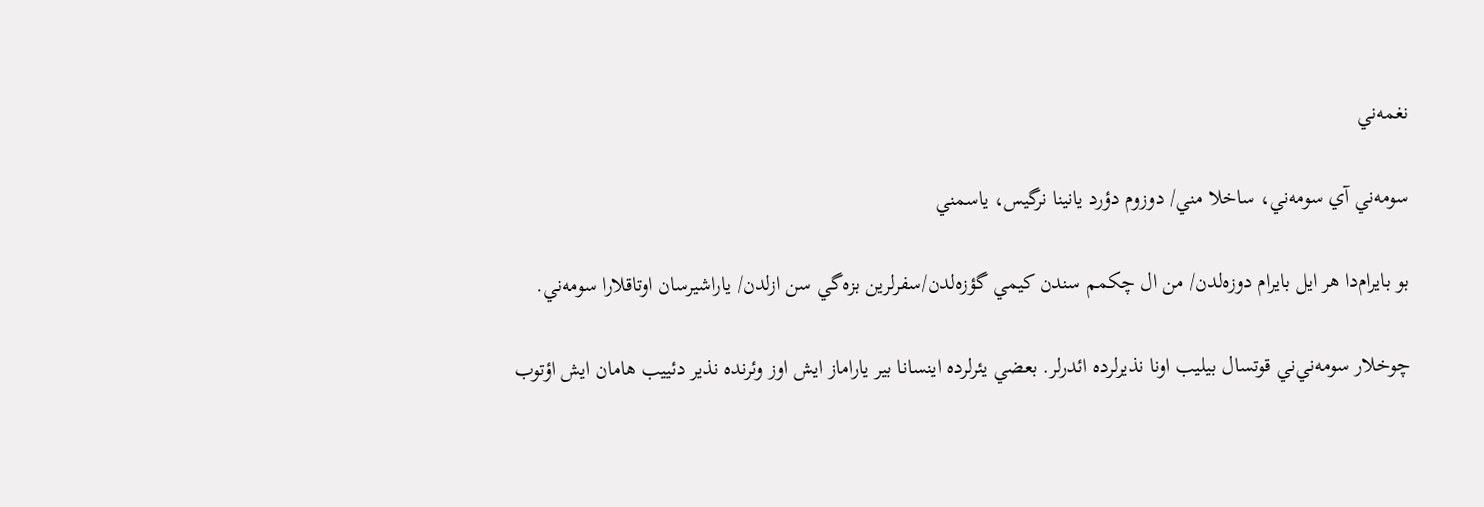نغمه‌ني

سومه‌ني آي سومه‌ني، ساخلا مني/ دوزوم دؤرد يانينا نرگيس، ياسمني

بو بايرام‌دا هر ايل بايرام دوزه‌لدن/ من ال چكمم سندن كيمي گؤزه‌لدن/سفرلرين بزه‌گي سن ازلدن/ ياراشيرسان اوتاقلارا سومه‌ني.

چوخلار سومه‌ني‌ني قوتسال بيليب اونا نذيرلرده ائدرلر. بعضي يئرلرده اينسانا بير ياراماز ايش اوز وئرنده نذير دئييب هامان ايش اؤتوب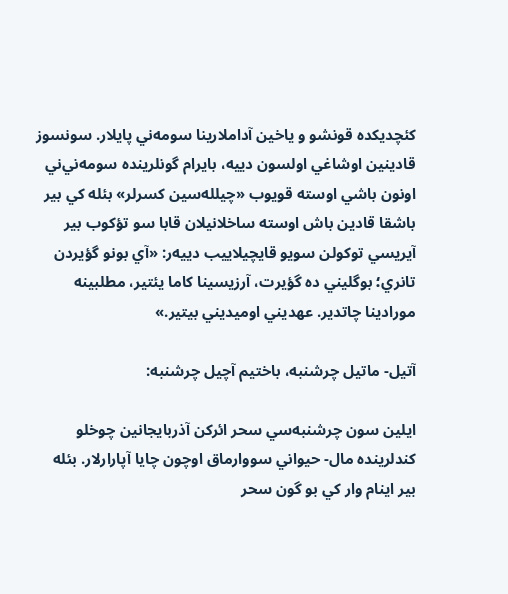كئچديكده قونشو و ياخين آداملارينا سومه‌ني پايلار. سونسوز قادينين اوشاغي اولسون دييه، بايرام گونلرينده سومه‌ني‌ني اونون باشي اوسته قويوب «چيلله‌سين كسرلر» بئله كي بير باشقا قادين باش اوسته ساخلانيلان قابا سو تؤكوب بير آيريسي توكولن سويو قايچيلاييب دييه‌ر: «آي بونو گؤيردن تانري؛ بوگليني ده گؤيرت، آرزيسينا كاما يئتير، مطلبينه مورادينا چاتدير. عهديني اوميديني بيتير.»

آتيل- ماتيل چرشنبه، باختيم آچيل چرشنبه:

ايلين سون چرشنبه‌سي سحر ائركن آذربايجانين چوخلو كندلرينده مال- حيواني سووارماق اوچون چايا آپارارلار. بئله بير اينام وار كي بو گون سحر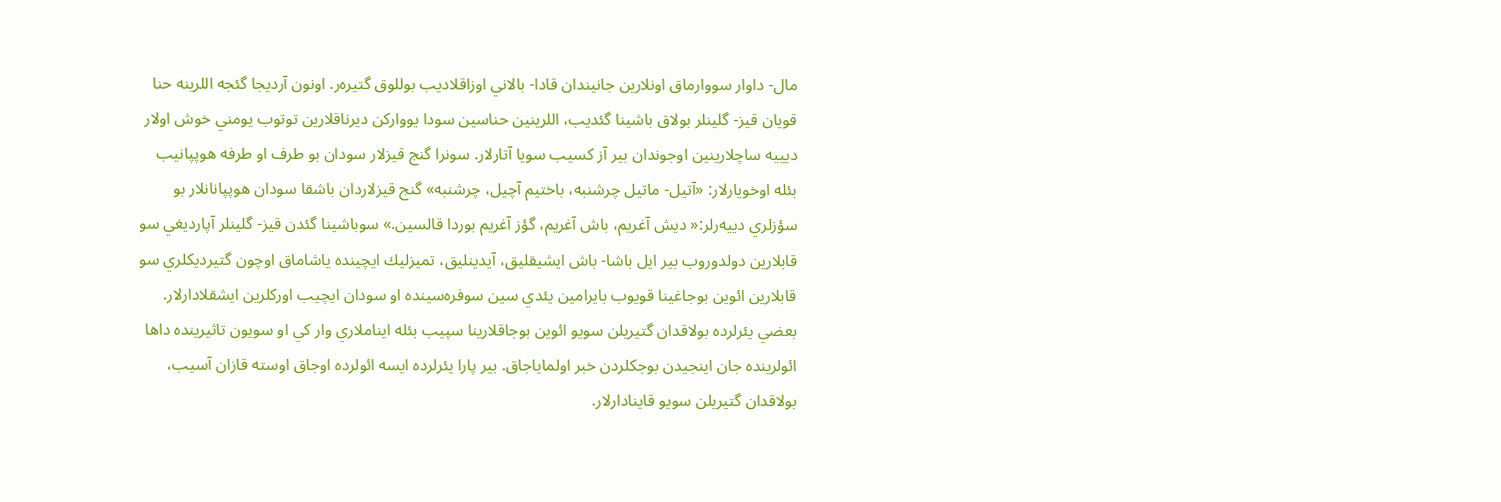مال- داوار سووارماق اونلارين جانيندان قادا- بالاني اوزاقلاديب بوللوق گتيره‌ر. اونون آرديجا گئجه اللرينه حنا قويان قيز- گلينلر بولاق باشينا گئديب، اللرينين حناسين سودا يوواركن ديرناقلارين توتوب يومني خوش اولار ديييه ساچلارينين اوجوندان بير آز كسيب سويا آتارلار. سونرا گنج قيزلار سودان بو طرف او طرفه هوپپانيب بئله اوخويارلار: «آتيل- ماتيل چرشنبه، باختيم آچيل، چرشنبه» گنج قيزلاردان باشقا سودان هوپپانانلار بو سؤزلري دييه‌رلر:« ديش آغريم، باش آغريم، گؤز آغريم بوردا قالسين.» سوباشينا گئدن قيز- گلينلر آپارديغي سو قابلارين دولدوروب بير ايل باشا- باش ايشيقليق، آيدينليق، تميزليك ايچينده ياشاماق اوچون گتيرديكلري سو قابلارين ائوين بوجاغينا قويوب بايرامين يئدي سين سوفره‌سينده او سودان ايچيب اوركلرين ايشقلادارلار. بعضي يئرلرده بولاقدان گتيريلن سويو ائوين بوجاقلارينا سپيب بئله ايناملاري وار كي او سويون تاثيرينده داها ائولرينده جان اينجيدن بوجكلردن خبر اولماياجاق. بير پارا يئرلرده ايسه ائولرده اوجاق اوسته قازان آسيب، بولاقدان گتيريلن سويو قاينادارلار.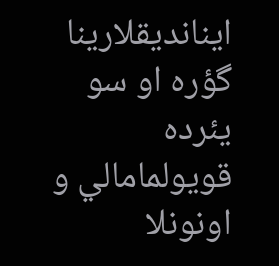اينانديقلارينا گؤره او سو يئرده قويولمامالي‌ و اونونلا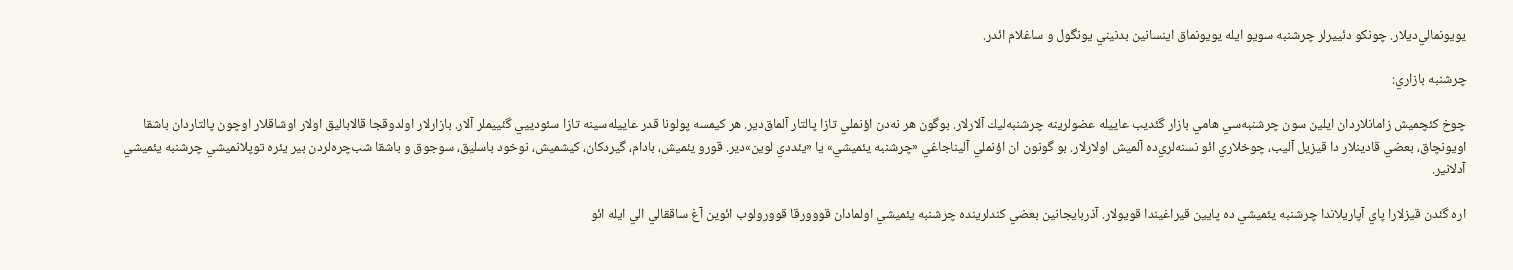يويونمالي‌ديلار. چونكو دئييرلر چرشنبه سويو ايله يويونماق اينسانين بدنيني يونگول و ساغلام ائدر.

چرشنبه بازاري:

چوخ كئچميش زامانلاردان ايلين سون چرشنبه‌سي هامي بازار گئديب عاييله عضولرينه چرشنبه‌ليك آلارلار. بوگون هر نه‌دن اؤنملي تازا پالتار آلماق‌دير. هر كيمسه پولونا قدر عاييله‌سينه تازا سئودييي گئييملر آلار. بازارلار اولدوقجا قالاباليق اولار اوشاقلار اوچون پالتاردان باشقا اويونچاق، بعضي قادينلار دا قيزيل آليب، چوخلاري ائو نسنه‌لري‌ده آلميش اولارلار. بو گونون ان اؤنملي آليناجاغي «چرشنبه يئميشي» يا «يئددي لوين»دير. قورو يئميش، بادام، گيردكان، كيشميش، نوخود باسليق، سوجوق و باشقا شب‌چره‌لردن بير يئره توپلانميشي چرشنبه يئميشي آدلانير.

اره گئدن قيزلارا پاي آپاريلاندا چرشنبه يئميشي ده پايين قيراغيندا قويولار. آذربايجانين بعضي كندلرينده چرشنبه يئميشي اولمادان قووورقا قوورولوب ائوين آغ ساققالي الي ايله ائو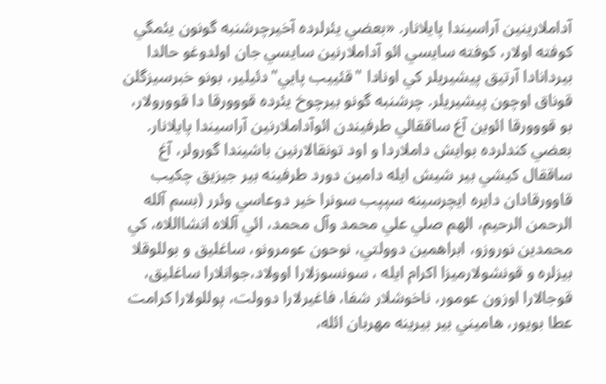آداملارينين آراسيندا پايلانار. «بعضي يئرلرده آخيرچرشنبه گونون يئمگي كوفته اولار، كوفته سايسي ائو آداملارنين سايسي جان اولدوغو حالدا بيردانادا آرتيق پيشيريلر كي اونادا "قئييب پايي"دئيلير، بونو خبرسيزگلن قوناق اوچون پيشيريلر. چرشنبه گونو بيرچوخ يئرده قووورقا دا قوورولار، بو قووورقا ائوين آغ ساققالي طرفيندن ائوآداملارنين آراسيندا پايلانار. بعضي كندلرده بوايش داملاردا و اود تونقالارنين باشيندا گورولر، آغ ساققال كيشي بير شيش ايله دامين دورد طرفينه بير جيزيق چكيب قاوورقادان دايره ايچرسينه سپپب سونرا خير دوعاسي وئرر (بسم آلله الرحمن الرحيم، الهم صلي علي محمد وآل محمد، ائي آللاه انشااللاه، كي محمدين نوروزو، ابراهمين دوولتي، نوحون عومرونو، ساغليق و بوللوقلا بيزلره و قونشولارميزا اكرام ايله ، سونسوزلارا اوولاد،جوانلارا ساغليق، قوجالارا اوزون عومور، ناخوشلار شفا، فاغيرلارا دوولت، پوللولارا كرامت عطا بويور، هاميني بير بيرينه مهربان ائله،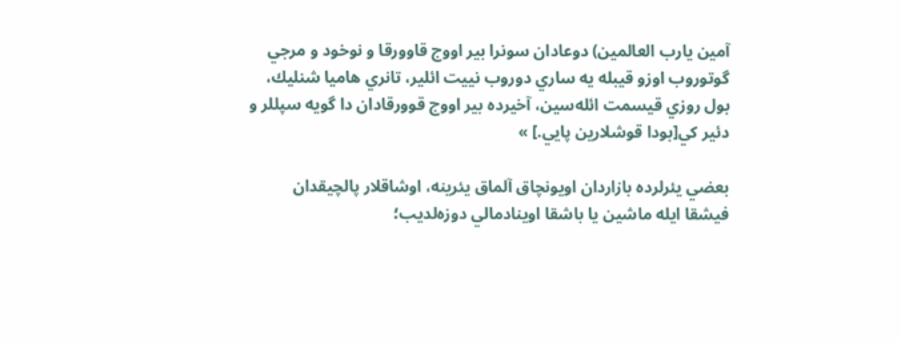آمين يارب العالمين) دوعادان سونرا بير اووج قاوورقا و نوخود و مرجي گوتوروب اوزو قيبله يه ساري دوروب نييت ائلير، تانري هاميا شنليك، بول روزي قيسمت ائله‌سين، آخيرده بير اووج قوورقادان دا گويه سپللر و دئير كي[بودا قوشلارين پايي.] »

بعضي يئرلرده بازاردان اويونچاق آلماق يئرينه، اوشاقلار پالچيقدان فيشقا ايله ماشين يا باشقا اوينادمالي دوزه‌لديب؛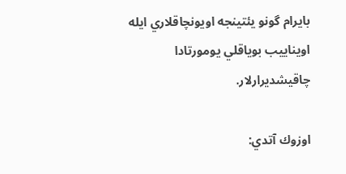بايرام گونو يئتينجه اويونچاقلاري ايله اويناييب بوياقلي يومورتادا چاقيشديرارلار.

اوزوك آتدي: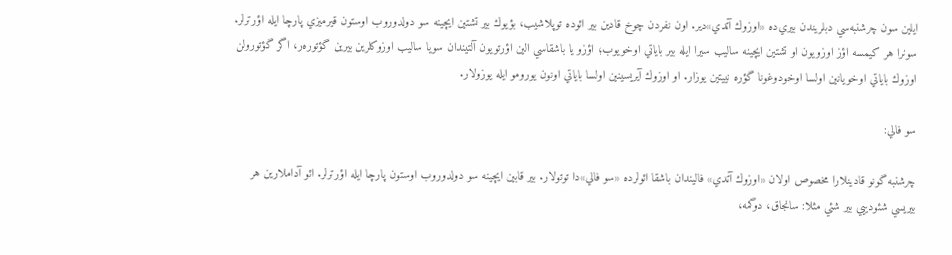ايلين سون چرشنبه‌سي دبلريندن بيري‌ده «اوزوك آتدي»دير. اون نفردن چوخ قادين بير ائوده توپلاشيب، بؤيوك بير تشتين ايچينه سو دولدوروب اوستون قيرميزي پارچا ايله اؤرترلر. سونرا هر كيمسه اؤز اوزويون او تشتين ايچينه ساليب سيرا ايله بير باياتي اوخويوب؛ اؤزو يا باشقاسي الين اؤرتويون آلتيندان سويا ساليب اوزوكلرين بيرين گؤتوره‌ر، اگر گؤتورولن اوزوك باياتي اوخويانين اولسا اوخودوغونا گؤره نييتين يوزار. او اوزوك آيريسينين اولسا باياتي اونون يورومو ايله يوزولار.

سو فالي:

چرشنبه گونو قادينلارا مخصوص اولان «اوزوك آتدي» فاليندان باشقا ائولرده «سو فالي»دا توتولار. بير قابين ايچينه سو دولدوروب اوستون پارچا ايله اؤرترلر. ائو آداملارين هر بيريسي شئودييي بير شئي مثلا: سانجاق، دوگمه،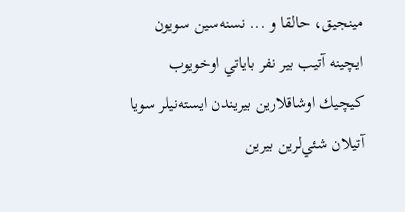مينجيق، حالقا و ... نسنه‌سين سويون ايچينه آتيب بير نفر باياتي اوخويوب كيچيك اوشاقلارين بيريندن ايسته‌نيلر سويا آتيلان شئي‌لرين بيرين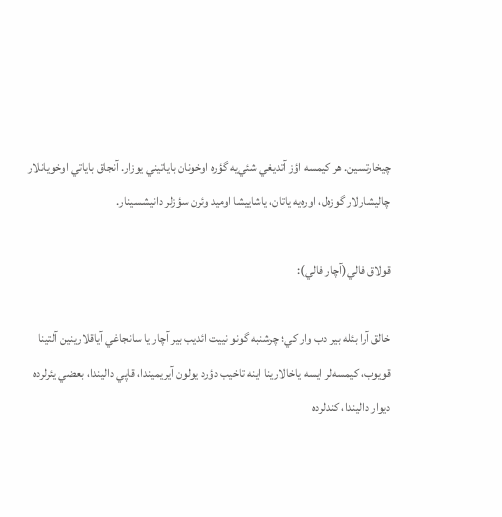چيخارتسين. هر كيمسه اؤز آتديغي شئي‌يه گؤره اوخونان باياتيني يوزار. آنجاق باياتي اوخويانلار چاليشارلار گوزه‌ل، اوره‌يه ياتان، ياشاييشا اوميد وئرن سؤزلر دانيشسينار.

قولاق فالي(آچار فالي):

خالق آرا بئله بير دب وار كي؛ چرشنبه گونو نييت ائديب بير آچار يا سانجاغي آياقلارينين آلتينا قويوب، كيمسه‌لر ايسه ياخالارينا اينه تاخيب دؤرد يولون آيريميندا، قاپي داليندا،‌ بعضي يئرلرده ديوار داليندا، كندلرده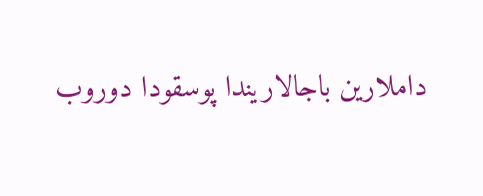داملارين باجالاريندا پوسقودا دوروب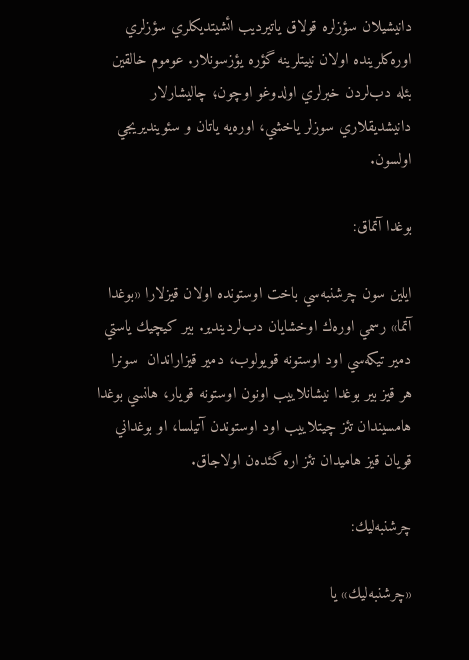دانيشيلان سؤزلره قولاق ياتيرديب ائشيتديكلري سؤزلري اوره‌كلرينده اولان نييتلرينه گؤره يؤزسونلار. عوموم خالقين بئله دب‌لردن خبرلري اولدوغو اوچون؛ چاليشارلار دانيشديقلاري سوزلر ياخشي، اوره‌يه ياتان و سئوينديريجي اولسون.

بوغدا آتماق:

ايلين سون چرشنبه‌سي باخت اوستونده اولان قيزلارا «بوغدا آتما» رسمي اوره‌‌ك اوخشايان دب‌لرديندير. بير كيچيك ياستي دمير تيكه‌سي اود اوستونه قويولوب، دمير قيزاراندان  سونرا هر قيز بير بوغدا نيشانلاييب اونون اوستونه قويار، هانسي بوغدا هامسيندان تئز چيتلاييب اود اوستوندن آتيلسا، او بوغداني قويان قيز هاميدان تئز اره گئده‌ن اولاجاق.

چرشنبه‌ليك:

«چرشنبه‌ليك» يا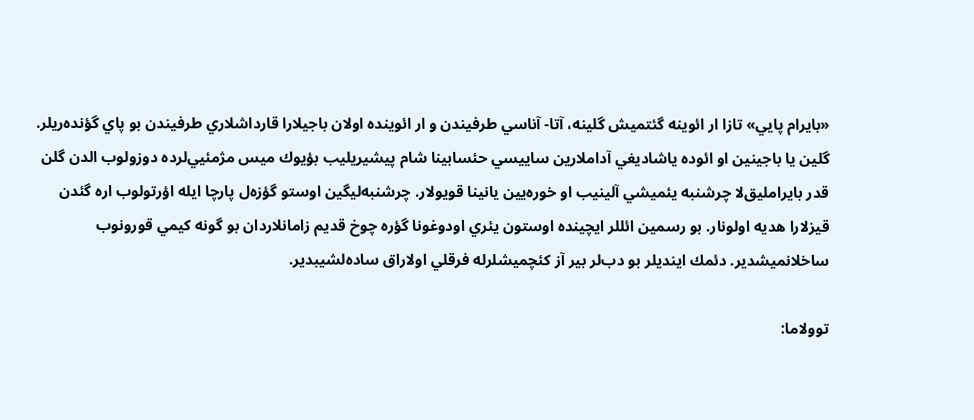«بايرام پايي» تازا ار ائوينه گئتميش گلينه، آتا- آناسي طرفيندن و ار ائوينده اولان باجيلارا قارداشلاري طرفيندن بو پاي گؤنده‌ريلر. گلين يا باجينين او ائوده ياشاديغي آداملارين ساييسي حئسابينا شام پيشيريليب بؤيوك ميس مژمئيي‌لرده دوزولوب الدن گلن قدر بايرامليق‌لا چرشنبه يئميشي آلينيب او خوره‌يين يانينا قويولار. چرشنبه‌ليگين اوستو گؤزه‌ل پارچا ايله اؤرتولوب اره گئدن قيزلارا هديه اولونار. بو رسمين ائللر ايچينده اوستون يئري اودوغونا گؤره چوخ قديم زامانلاردان بو گونه كيمي قورونوب ساخلانميشدير. دئمك اينديلر بو دب‌لر بير آز كئچميشلرله فرقلي اولاراق ساده‌لشيبدير.

توولاما: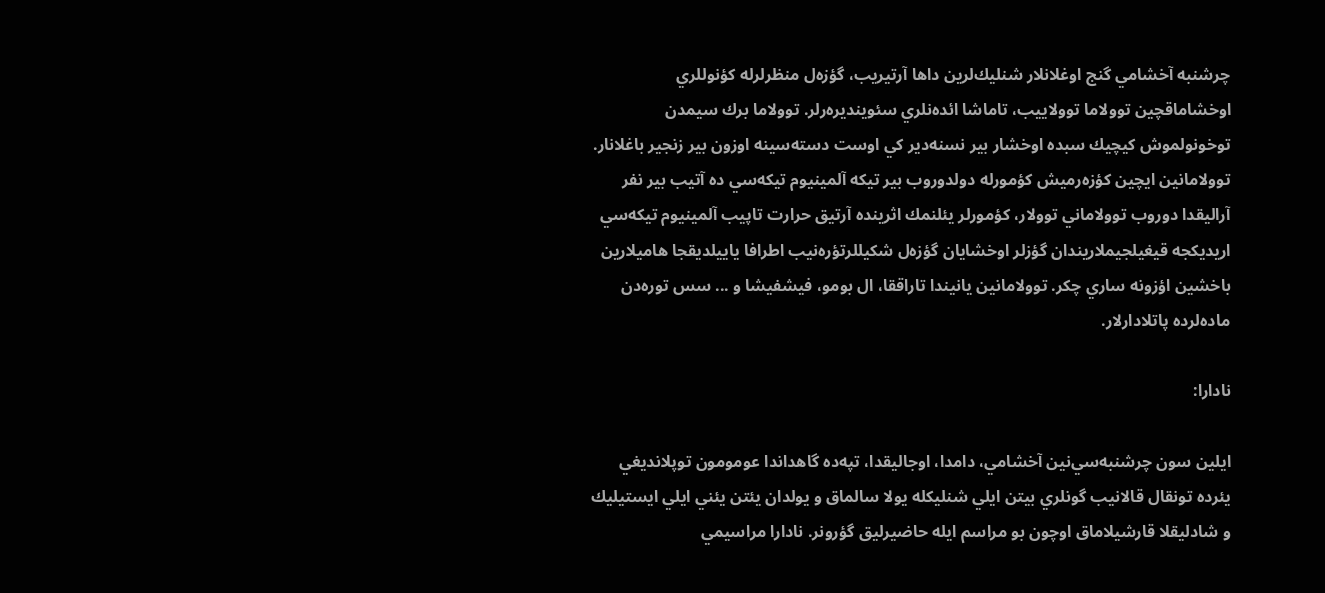چرشنبه آخشامي گنج اوغلانلار شنليك‌لرين داها آرتيريب، گؤزه‌ل منظرلرله كؤنوللري اوخشاماقچين توولاما توولاييب، تاماشا ائده‌نلري سئوينديره‌رلر. توولاما برك سيمدن توخونولموش كيچيك سبده اوخشار بير نسنه‌دير كي اوست دسته‌سينه اوزون بير زنجير باغلانار. توولامانين ايچين كؤزه‌رميش كؤمورله دولدوروب بير تيكه آلمينيوم تيكه‌سي ده آتيب بير نفر آراليقدا دوروب توولاماني توولار، كؤمورلر يئلنمك اثرينده آرتيق حرارت تاپيب آلمينيوم تيكه‌سي اريديكجه قيغيلجيملاريندان گؤزلر اوخشايان گؤزه‌ل شكيللرتؤره‌نيب اطرافا ياييلديقجا هاميلارين باخشين اؤزونه ساري چكر. توولامانين يانيندا تاراققا، ال بومو، فيشفيشا و ... سس توره‌دن ماده‌لرده پاتلادارلار.

نادارا:

ايلين سون چرشنبه‌سي‌نين آخشامي، دامدا، اوجاليقدا، تپه‌ده گاهداندا عومومون توپلانديغي يئرده تونقال قالانيب گونلري بيتن ايلي شنليكله يولا سالماق و يولدان يئتن يئني ايلي ايستيليك و شادليقلا قارشيلاماق اوچون بو مراسم ايله حاضيرليق گؤرونر. نادارا مراسيمي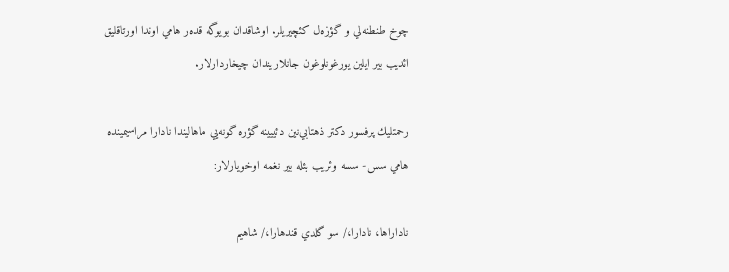چوخ طنطنه‌لي و گؤزه‌ل كئچيريلر. اوشاقدان بويوگه قده‌ر هامي اوندا اورتاقليق ائديب بير ايلين يورغونلوغون جانلاريندان چيخاردارلار.

رحمتليك پرفسور دكتر ذهتابي‌نين دئييينه گؤره گونه‌يي ماهاليندا نادارا مراسيمينده هامي سس- سسه وئريب بئله بير نغمه اوخويارلار:

ناداراها، نادارا،/ سو گلدي قندهارا،/ شاهيم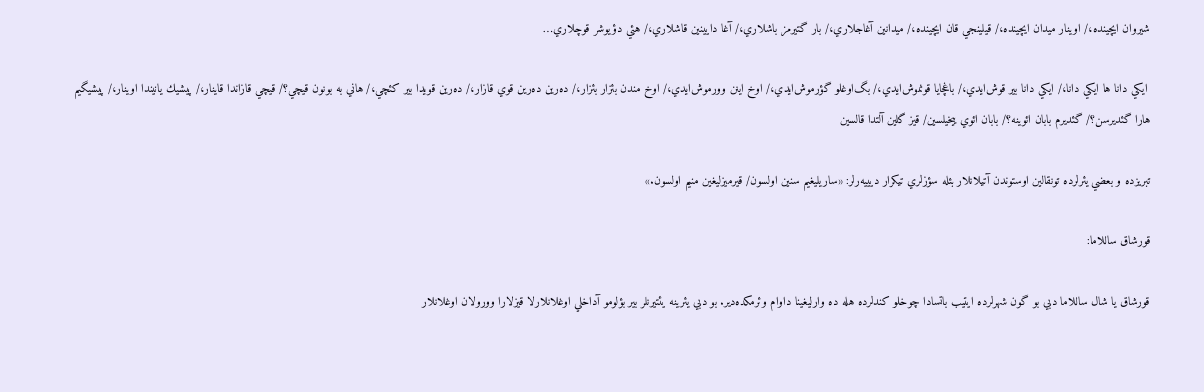شيروان ايچينده،/ اوينار ميدان ايچينده،/ قيلينجي قان ايچينده،/ ميدانين آغاجلاري،/ بار گتيرمز باشلاري،/ آغا دايينين قاشلاري،/ هئي دؤيوشر قوچلاري…

 ايكي دانا ها ايكي دانا،/ ايكي دانا بير قوش‌ايدي،/ باغچايا قونموش‌ايدي،/ بگ‌اوغلو گؤرموش‌ايدي،/ اوخ اينن وورموش‌ايدي،/ اوخ مندن بئزار بئزار،/ ده‌رين ده‌رين قوي قازار،/ ده‌رين قويدا بير كئچي،/ هاني به بونون قيچي؟/ قيچي قازاندا قاينار،/ پيشيك يانيندا اوينار،/ پيشيگيم هارا گئديرسن؟/ گئديرم بابان ائوينه؟/ بابان ائوي ييخيلسين/ قيز گلين آلتدا قالسين

تبريزده و بعضي يئرلرده تونقالين اوستوندن آتيلانلار بئله سؤزلري تيكرار ديييه‌رلر: «ساريليغيم سنين اولسون/ قيرميزليغين منيم اولسون.»

قورشاق ساللاما:

قورشاق يا شال ساللاما دبي بو گون شهرلرده ايتيب باتسادا چوخلو كندلرده هله ده وارليغينا داوام وئرمكده‌دير. بو دبي يئرينه يئتيرنلر بير بؤلومو آداخلي اوغلانلارلا قيزلارا وورولان اوغلانلار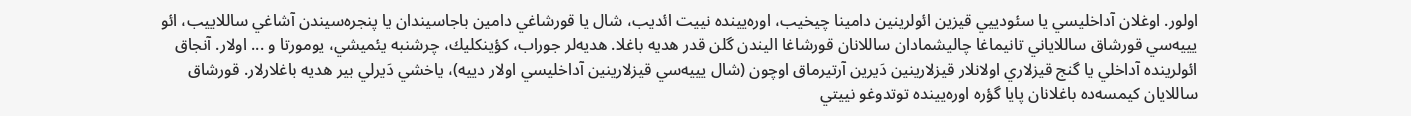اولور. اوغلان آداخليسي يا سئودييي قيزين ائولرينين دامينا چيخيب، اوره‌يينده نييت ائديب، شال يا قورشاغي دامين باجاسيندان يا پنجره‌سيندن آشاغي ساللاييب، ائو يييه‌سي قورشاق ساللاياني تانيماغا چاليشمادان ساللانان قورشاغا اليندن گلن قدر هديه باغلا. هديه‌لر جوراب، كؤينكليك، چرشنبه يئميشي، يومورتا و ... اولار. آنجاق ائولرينده آداخلي يا گنج قيزلاري اولانلار قيزلارينين دَيرين آرتيرماق اوچون (شال يييه‌سي قيزلارينين آداخليسي اولار دييه)، ياخشي دَيرلي بير هديه باغلارلار. قورشاق ساللايان كيمسه‌ده باغلانان پايا گؤره اوره‌يينده توتدوغو نييتي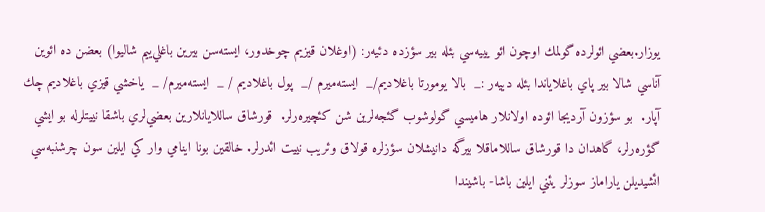يوزار.بعضي ائولرده گولمك اوچون ائو يييه‌سي بئله بير سؤزده دئيه‌ر: (اوغلان قيزيم چوخدور، ايسته‌سن بيرين باغلي‌ييم شاليوا) بعضن ده ائوين آناسي شالا بير پاي باغلاياندا بئله دييه‌ر :_  بالا يومورتا باغلاديم/_  ايسته‌ميرم /_  پول باغلاديم / _  ايسته‌ميرم/ _  ياخشي قيزي باغلاديم چك آپار.  بو سؤزون آرديجا ائوده اولانلار هاميسي گولوشوب گئجه‌لرين شن كئچيره‌رلر.  قورشاق ساللايانلارين بعضي‌لري باشقا نييتلرله بو ايشي گؤره‌رلر، گاهدان دا قورشاق ساللاماقلا بيرگه دانيشلان سؤزلره قولاق وئريب نييت ائدرلر. خالقين بونا اينامي وار كي ايلين سون چرشنبه‌سي ائشيديلن ياراماز سوزلر يئني ايلين باشا- باشيندا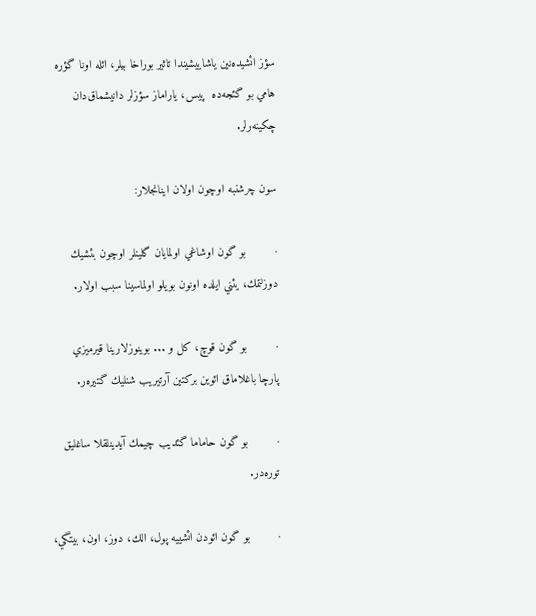سؤز ائشيده‌نين ياشاييشيندا تاثير بوراخا بيلر، ائله اونا گؤره هامي بو گئجه‌ده  پيس، ياراماز سؤزلر دانيشماق‌دان چكينه‌ر‌لر.

سون چرشنبه اوچون اولان اينانجلار:

·        بو گون اوشاغي اولمايان گلينلر اوچون بئشيك دوزلتمك، يئني ايلده اونون بويلو اولماسينا سبب اولار.

·        بو گون قوچ، كل و ... بوينوزلارينا قيرميزي پارچا باغلاماق ائوين بركتين آرتيريب شنليك گتيره‌ر.

·        بو گون حاماما گئديب چيمك آيدينلقلا ساغليق توره‌در.

·        بو گون ائودن ائشييه پول، الك، دوز، اون، بيتگي،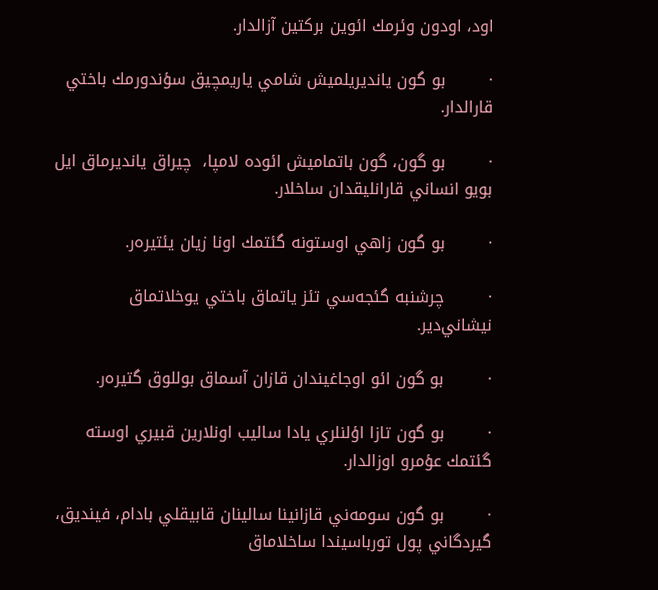اود، اودون وئرمك ائوين بركتين آزالدار.

·        بو گون يانديريلميش شامي ياريمچيق سؤندورمك باختي قارالدار.

·        بو گون، گون باتماميش ائوده لامپا،  چيراق يانديرماق ايل بويو انساني قارانليقدان ساخلار.

·        بو گون زاهي اوستونه گئتمك اونا زيان يئتيره‌ر.

·        چرشنبه گئجه‌سي تئز ياتماق باختي يوخلاتماق نيشاني‌دير.

·        بو گون ائو اوجاغيندان قازان آسماق بوللوق گتيره‌ر.

·        بو گون تازا اؤلنلري يادا ساليب اونلارين قبيري اوسته گئتمك عؤمرو اوزالدار.

·        بو گون سومه‌ني قازانينا سالينان قابيقلي بادام، فينديق، گيردگاني پول تورباسيندا ساخلاماق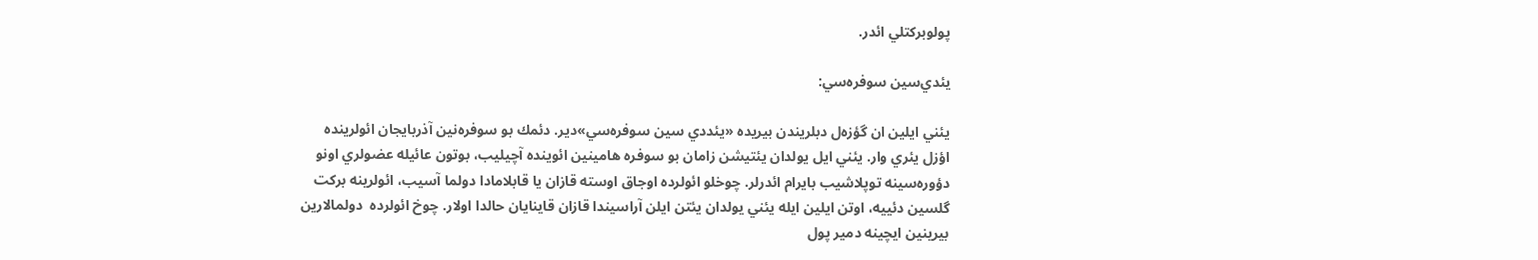پولوبركتلي ائدر.

يئدي‌سين سوفره‌سي:

يئني ايلين ان گؤزه‌ل دبلريندن بيريده «يئددي سين سوفره‌سي»دير. دئمك بو سوفره‌نين آذربايجان ائولرينده اؤزل يئري وار. يئني ايل يولدان يئتيشن زامان بو سوفره هامينين ائوينده آچيليب، بوتون عائيله عضولري اونو دؤوره‌سينه توپلاشيب بايرام ائدرلر. چوخلو ائولرده اوجاق اوسته قازان يا قابلامادا دولما آسيب، ائولرينه بركت گلسين دئييه، اوتن ايلين ايله يئني يولدان يئتن ايلن آراسيندا قازان قاينايان حالدا اولار. چوخ ائولرده  دولمالارين بيرينين ايچينه دمير پول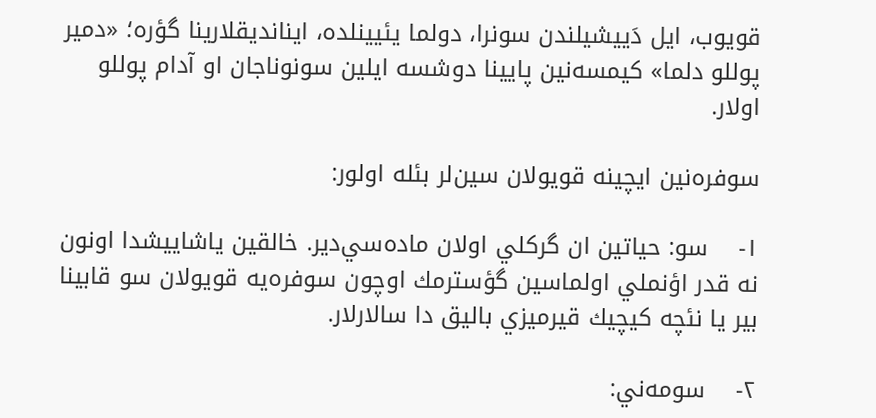قويوب، ايل دَييشيلندن سونرا، دولما يئيينلده، اينانديقلارينا گؤره؛ «دمير پوللو دلما» كيمسه‌نين پايينا دوشسه ايلين سونونا‌جان او آدام پوللو اولار.

سوفره‌نين ايچينه قويولان سين‌لر بئله اولور:

۱-    سو: حياتين ان گركلي اولان ماده‌سي‌دير. خالقين ياشاييشدا اونون نه قدر اؤنملي اولماسين گؤسترمك اوچون سوفره‌يه قويولان سو قابينا بير يا نئچه كيچيك قيرميزي باليق دا سالارلار.

۲-    سومه‌ني: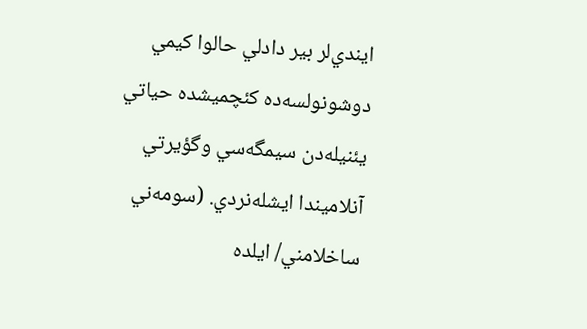ايندي‌لر بير دادلي حالوا كيمي دوشونولسه‌ده كئچميشده حياتي يئنيله‌دن سيمگه‌سي وگؤيرتي آنلاميندا ايشله‌نردي. (سومه‌ني ساخلامني/ ايلده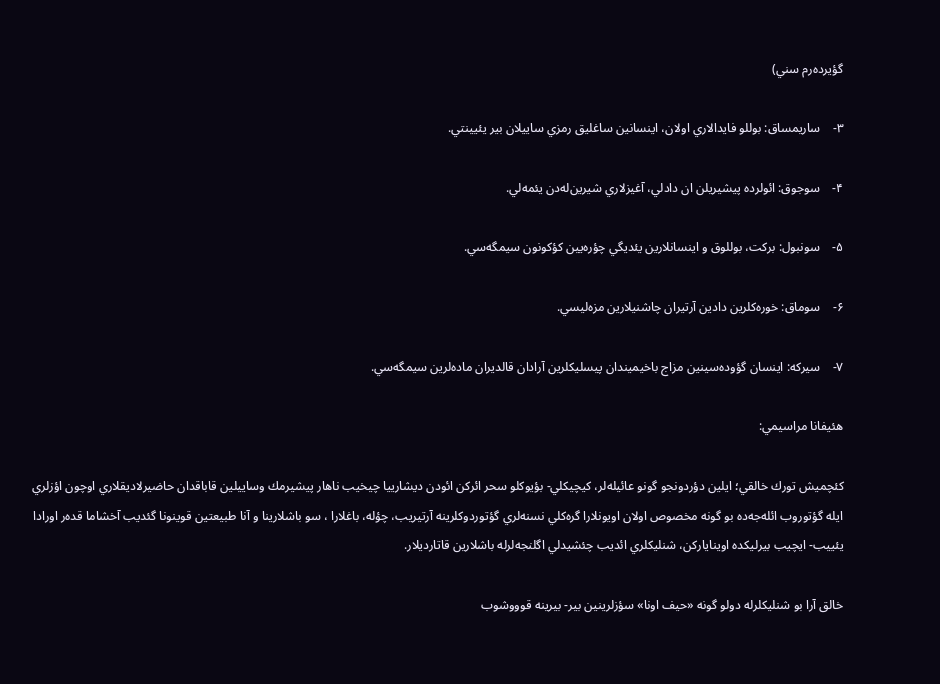گؤيرده‌رم سني)

۳-    ساريمساق: بوللو فايدالاري اولان، اينسانين ساغليق رمزي ساييلان بير يئيينتي.

۴-    سوجوق: ائولرده پيشيريلن ان دادلي، آغيزلاري شيرين‌له‌دن يئمه‌لي.

۵-    سونبول: بركت، بوللوق و اينسانلارين يئديگي چؤره‌يين كؤكونون سيمگه‌سي.

۶-    سوماق: خوره‌كلرين دادين آرتيران چاشنيلارين مزه‌ليسي.

۷-    سيركه: اينسان گؤوده‌سينين مزاج باخيميندان پيسليكلرين آرادان قالديران ماده‌لرين سيمگه‌سي.

هئيفانا مراسيمي:

كئچميش تورك خالقي‌؛ ايلين دؤردونجو گونو عائيله‌لر، كيچيكلي- بؤيوكلو سحر ائركن ائودن ديشارييا چيخيب ناهار پيشيرمك وساييلين قاباقدان حاضيرلاديقلاري اوچون اؤزلري ايله گؤتوروب ائله‌جه‌ده بو گونه مخصوص اولان اويونلارا گره‌كلي نسنه‌لري گؤتوردوكلرينه آرتيريب، چؤله، باغلارا ، سو باشلارينا و آنا طبيعتين قوينونا گئديب آخشاما قده‌ر اورادا يئييب- ايچيب بيرليكده اويناياركن، شنليكلري ائديب چئشيدلي اگلنجه‌لرله باشلارين قاتارديلار.

خالق آرا بو شنليكلرله دولو گونه «حيف اونا» سؤزلرينين بير- بيرينه قوووشوب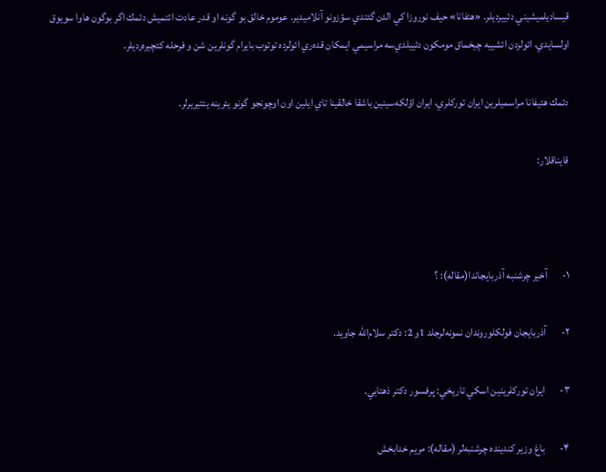قيساديلميشيني دئييرديلر. «هئفانا» حيف نوروزا كي الدن گئتدي سؤزونو آنلاميدير. عوموم خالق بو گونه او قدر عادت ائتميش دئمك اگر بوگون هاوا سويوق اولسايدي، ائولردن ائشييه چيخماق مومكون دئييلدي‌سه مراسيمي ايمكان قده‌ري ائولرده توتوب بايرام گونلرين شن و فرحله كئچيره‌‌رديلر.

دئمك هئيفانا مراسميلرين ايران توركلري، ايران اؤلكه‌سينين باشقا خالقينا تاي ايلين اون اوچونجو گونو يئرينه يئتيريرلر.

قايناقلار:



۱-       آخير چرشنبه آذربايجاندا(مقاله): ؟

۲-       آذربايجان فولكلوروندان نمونه‌لرجلد 1و 2: دكتر سلام‌الله جاويد.

۳-       ايران توركلرينين اسكي تاريخي: پرفسور دكتر ذهتابي.

۴-       باغ وزير كندينده چرشنبه‌‌لر (مقاله): مريم خدا‌بخش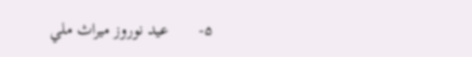۵-       عيد نوروز ميراث ملي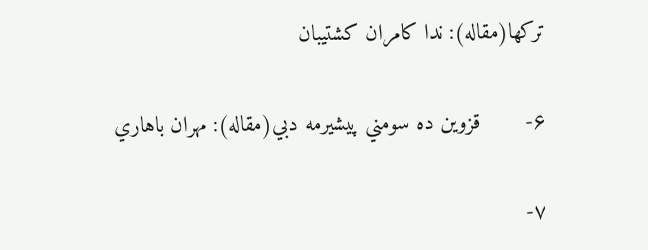تركها(مقاله): ندا كامران كشتيبان

۶-       قزوين ده سومني پيشيرمه دبي(مقاله): مهران باهاري

۷-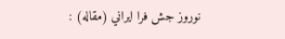نوروز جش فرا ايراني (مقاله) :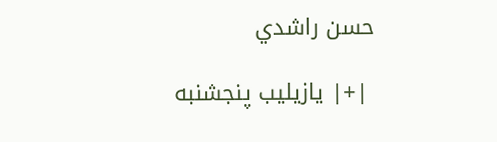حسن راشدي

 |+| يازيليب پنجشنبه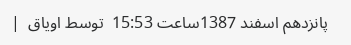پانزدهم اسفند 1387ساعت 15:53  توسط اویاق  |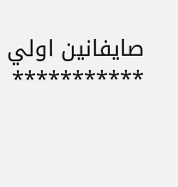صايفانين اولي
***********